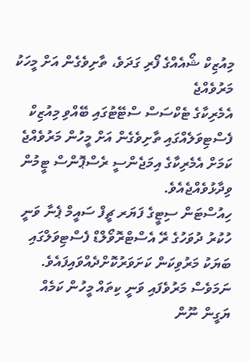މިއުޒިކް ޝޯއެއްގެ ފޯރި ގަދަވެ، ތާށިވެގެން އަށް މީހަކު މަރުވެއްޖެ
އެމެރިކާގެ ޓެކްސަސް ސްޓޭޓުގައި ބޭއްވި މިއުޒިކް ފެސްޓިވަލެއްގައި ތާށިވެގެން އަށް މީހުން މަރުވެއްޖެ ކަމަށް އެމެރިކާގެ އިމަޖެންސީ ރެސްޕޮންސް ޓީމުން ވިދާޅުވެއްޖެއެވެ.
ހިއުސްޓަން ސިޓީގެ ފަޔަރ ޗީފް ސައީމް ޕެނާ ވަނީ ހުކުރު ދުވަހުގެ ރޭ އެސްޓްރޮވޯލްޑް ފެސްޓިވަލްގައި ބަޔަކު މަރުވިކަން ކަށަވަރުކޮށްދެއްވައިފައެވެ. ނަމަވެސް މަރުވެފައި ވަނީ ކިތައް މީހުން ކަމެއް ޔަގީން ނޫން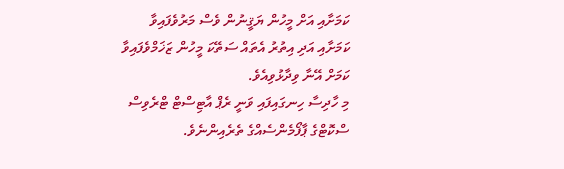ކަމަށާއި އަށް މީހުން ޔަޤީނުން ވެސް މަރުވެފައިވާ ކަމަށާއި އަދި އިތުރު އެތައް ސަތޭކަ މީހުން ޒަޚަމްވެފައިވާ ކަމަށް އޭނާ ވިދާޅުވިއެވެ.
މި ހާދިސާ ހިނގައިފައި ވަނީ ރެޕް އާޓިސްޓް ޓްރެވިސް ސްކޮޓްގެ ޕާފޯމެންސެއްގެ ތެރެއިންނެވެ.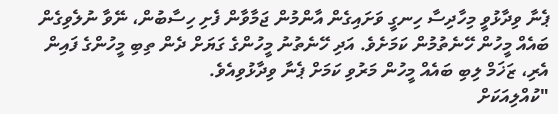ޕެނާ ވިދާޅުވީ މިހާދިސާ ހިނގީ ވަށައިގެން އާންމުން ޖަމާވާން ފެށި ހިސާބުން، ނޭވާ ނުލެވިގެން ބައެއް މީހުން ހޭނެތުމުން ކަމަށެވެ. އަދި ހޭނެތުނު މީހުންގެ ގަޔަށް ދެން ތިބި މީހުންގެ ފައިން އެރި، ޒަޚަމް ލިބި ބައެއް މީހުން މަރުވި ކަމަށް ޕެނާ ވިދާޅުވިއެވެ.
"ކުއްލިއަކަށް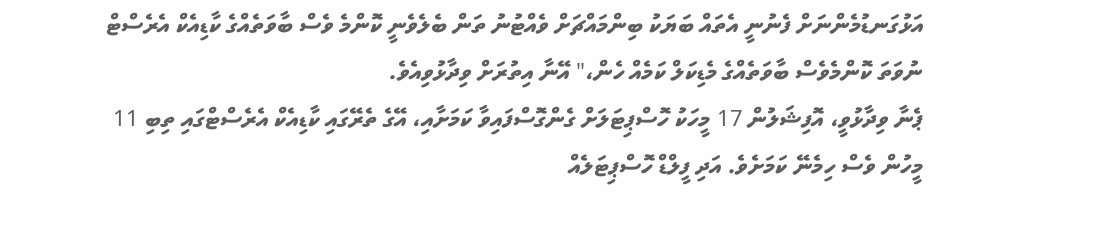އަޅުގަނޑުމެންނަށް ފެނުނީ އެތައް ބަޔަކު ބިންމައްޗަށް ވެއްޓުނު ތަން ބެލެވެނީ ކޮންމެ ވެސް ބާވަތެއްގެ ކާޑިއެކް އެރެސްޓް ނުވަތަ ކޮންމެވެސް ބާވަތެއްގެ މެޑިކަލް ކަމެއް ހެން،" އޭނާ އިތުރަށް ވިދާޅުވިއެވެ.
ޕެނާ ވިދާޅުވީ، އޮފިޝަލުން 17 މީހަކު ހޮސްޕިޓަލަށް ގެންގޮސްފައިވާ ކަމަށާއި، އޭގެ ތެރޭގައި ކާޑިއެކް އެރެސްޓްގައި ތިބި 11 މީހުން ވެސް ހިމެނޭ ކަމަށެވެ. އަދި ފީލްޑް ހޮސްޕިޓަލެއް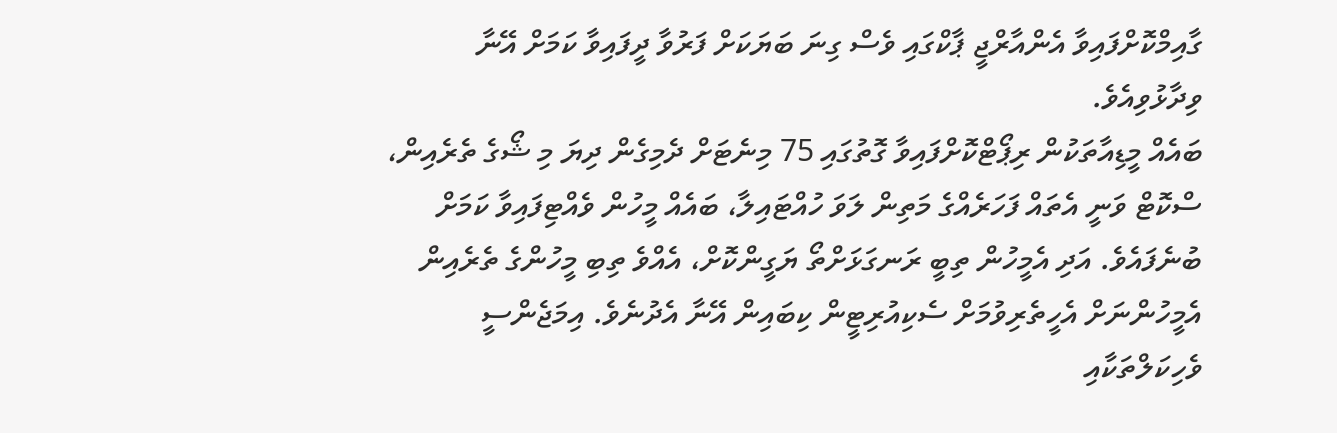ގާއިމްކޮށްފައިވާ އެންއާރްޖީ ޕާކްގައި ވެސް ގިނަ ބަޔަކަށް ފަރުވާ ދީފައިވާ ކަމަށް އޭނާ ވިދާޅުވިއެވެ.
ބައެއް މީޑިއާތަކުން ރިޕޯޓްކޮށްފައިވާ ގޮތުގައި 75 މިނެޓަށް ދެމިގެން ދިޔަ މި ޝޯގެ ތެރެއިން، ސްކޮޓް ވަނީ އެތައް ފަހަރެއްގެ މަތިން ލަވަ ހުއްޓައިލާ، ބައެއް މީހުން ވެއްޓިފައިވާ ކަމަށް ބުނެފައެވެ. އަދި އެމީހުން ތިބީ ރަނގަޅަށްތޯ ޔަގީންކޮށް، އެއްވެ ތިބި މީހުންގެ ތެރެއިން އެމީހުންނަށް އެހީތެރިވުމަށް ސެކިއުރިޓީން ކިބައިން އޭނާ އެދުނެވެ. އިމަޖެންސީ ވެހިކަލްތަކާއި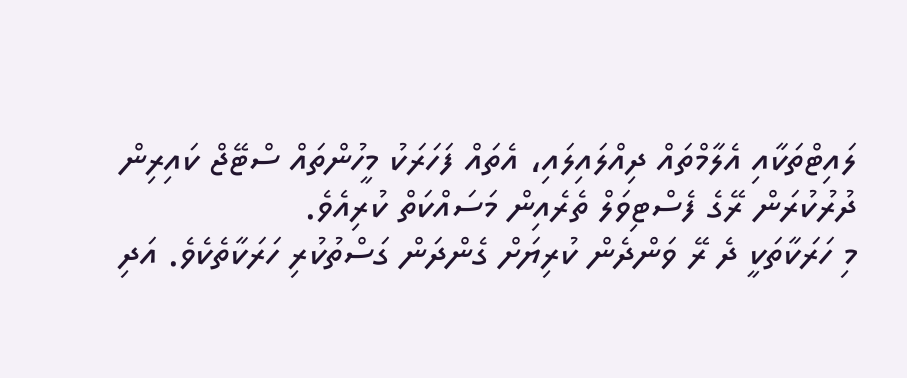ލައިޓްތަކާއި އެލާމްތައް ދިއްލައިލައި، އެތައް ފަހަރަކު މީހުންތައް ސްޓޭޖް ކައިރިން ދުރުކުރަން ރޭގެ ފެސްޓިވަލް ތެރެއިން މަސައްކަތް ކުރިއެވެ.
މި ހަރަކާތަކީ ދެ ރޭ ވަންދެން ކުރިޔަށް ގެންދަން ގަސްތުކުރި ހަރަކާތެކެވެ. އަދި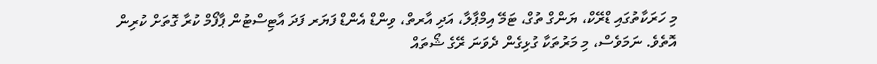މި ހަރަކާތުގައި ޑްރޭކް، ޔަންގް ތުގް، ޓަމޭ އިމްޕާލާ، އަދި އާރތް، ވިންޑް އެންޑް ފަޔަރ ފަދަ އާޓިސްޓުން ޕާފޯމް ކުރާ ގޮތަށް ކުރިން އޮތެވެ. ނަމަވެސް، މި މަރުތަކާ ގުޅިގެން ދެވަނަ ރޭގެ ޝޯތައް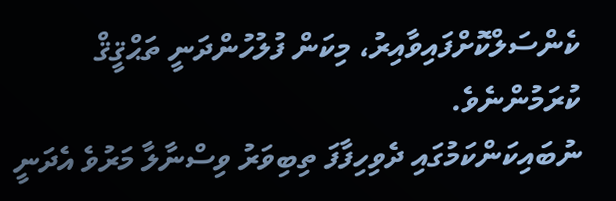ކެންސަލްކޮށްފައިވާއިރު، މިކަން ފުލުހުންދަނީ ތަޙްޤީޤް ކުރަމުންނެވެ.
ނުބައިކަންކަމުގައި ދެވިހިފާފަ ތިބިވަރު ވިސްނާލާ މަރުވެ އެދަނީ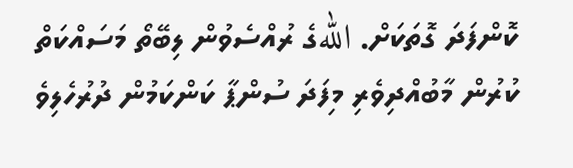ކޮންފަދަ ގޮތަކަށް. اللهގެ ރުއްސެވުން ލިބޭތޯ މަސައްކަތް ކުރުން މާބުއްދިވެރި މިފަދަ ސުންޕާ ކަންކަމުން ދުރުހެލިވެ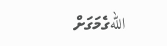اللهގެމަގަށް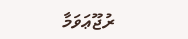ރުޖޫޢަވަމާ